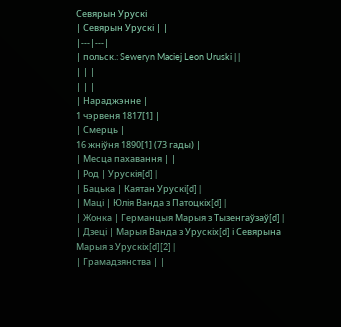Севярын Урускі
| Севярын Урускі | |
|---|---|
| польск.: Seweryn Maciej Leon Uruski | |
| | |
| | |
| Нараджэнне |
1 чэрвеня 1817[1] |
| Смерць |
16 жніўня 1890[1] (73 гады) |
| Месца пахавання | |
| Род | Урускія[d] |
| Бацька | Каятан Урускі[d] |
| Маці | Юлія Ванда з Патоцкіх[d] |
| Жонка | Германцыя Марыя з Тызенгаўзаў[d] |
| Дзеці | Марыя Ванда з Урускіх[d] і Севярына Марыя з Урускіх[d][2] |
| Грамадзянства | |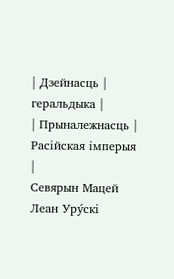| Дзейнасць | геральдыка |
| Прыналежнасць | Расійская імперыя |
Севярын Мацей Леан Уру́скі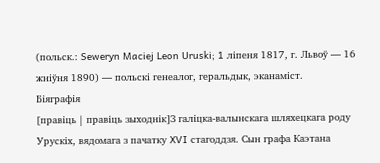(польск.: Seweryn Maciej Leon Uruski; 1 ліпеня 1817, г. Львоў — 16 жніўня 1890) — польскі генеалог, геральдык, эканаміст.
Біяграфія
[правіць | правіць зыходнік]З галіцка-валынскага шляхецкага роду Урускіх, вядомага з пачатку XVI стагоддзя. Сын графа Каэтана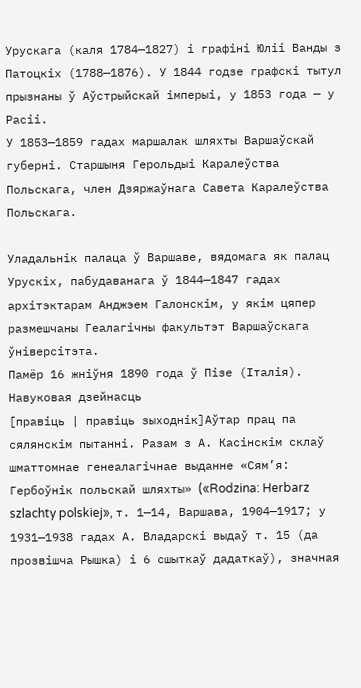Урускага (каля 1784—1827) і графіні Юліі Ванды з Патоцкіх (1788—1876). У 1844 годзе графскі тытул прызнаны ў Аўстрыйскай імперыі, у 1853 года — у Расіі.
У 1853—1859 гадах маршалак шляхты Варшаўскай губерні. Старшыня Герольдыі Каралеўства Польскага, член Дзяржаўнага Савета Каралеўства Польскага.

Уладальнік палаца ў Варшаве, вядомага як палац Урускіх, пабудаванага ў 1844—1847 гадах архітэктарам Анджэем Галонскім, у якім цяпер размешчаны Геалагічны факультэт Варшаўскага ўніверсітэта.
Памёр 16 жніўня 1890 года ў Пізе (Італія).
Навуковая дзейнасць
[правіць | правіць зыходнік]Аўтар прац па сялянскім пытанні. Разам з А. Касінскім склаў шматтомнае генеалагічнае выданне «Сям’я: Гербоўнік польскай шляхты» («Rodzina: Herbarz szlachty polskiej», т. 1—14, Варшава, 1904—1917; у 1931—1938 гадах А. Владарскі выдаў т. 15 (да прозвішча Рышка) і 6 сшыткаў дадаткаў), значная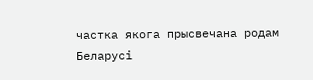частка якога прысвечана родам Беларусі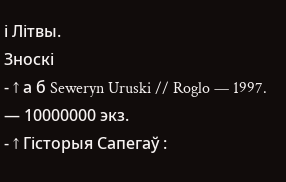і Літвы.
Зноскі
- ↑ а б Seweryn Uruski // Roglo — 1997. — 10000000 экз.
- ↑ Гісторыя Сапегаў :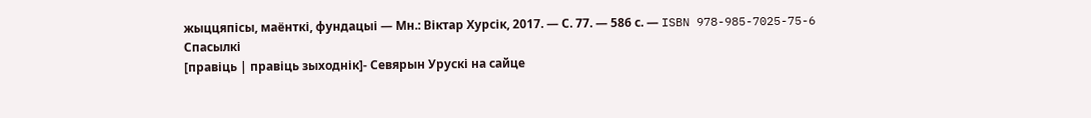жыццяпісы, маёнткі, фундацыі — Мн.: Віктар Хурсік, 2017. — С. 77. — 586 с. — ISBN 978-985-7025-75-6
Спасылкі
[правіць | правіць зыходнік]- Севярын Урускі на сайце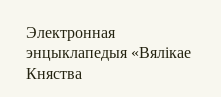Электронная энцыклапедыя «Вялікае Княства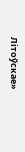Літоўскае»